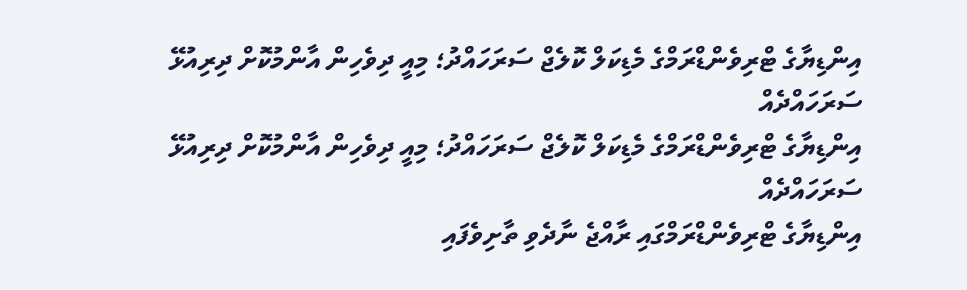އިންޑިޔާގެ ޓްރިވެންޑްރަމްގެ މެޑިކަލް ކޮލެޖް ސަރަހައްދު؛ މިއީ ދިވެހިން އާންމުކޮށް ދިރިއުޅޭ ސަރަހައްދެއް
އިންޑިޔާގެ ޓްރިވެންޑްރަމްގެ މެޑިކަލް ކޮލެޖް ސަރަހައްދު؛ މިއީ ދިވެހިން އާންމުކޮށް ދިރިއުޅޭ ސަރަހައްދެއް
އިންޑިޔާގެ ޓްރިވެންޑްރަމްގައި ރާއްޖެ ނާދެވި ތާށިވެފައި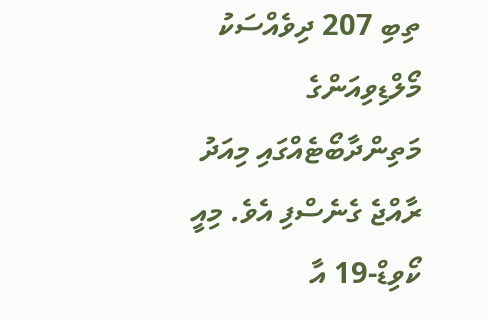ތިބި 207 ދިވެއްސަކު މޯލްޑިވިއަންގެ މަތިންދާބޯޓެއްގައި މިއަދު ރާއްޖެ ގެނެސްފި އެވެ. މިއީ ކޯވިޑް-19 އާ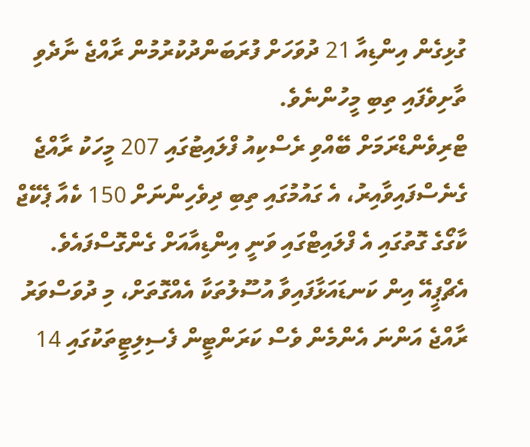ގުޅިގެން އިންޑިއާ 21 ދުވަހަށް ފުރަބަންދުކުރުމުން ރާއްޖެ ނާދެވި ތާށިވެފައި ތިބި މީހުންނެވެ.
ޓްރިވެންޑްރަމަށް ބޭއްވި ރެސްކިއު ފްލައިޓުގައި 207 މީހަކު ރާއްޖެ ގެނެސްފައިވާއިރު، އެ ގައުމުގައި ތިބި ދިވެހިންނަށް 150 ކެއާ ޕެކޭޖް ކާގޯގެ ގޮތުގައި އެ ފްލައިޓްގައި ވަނީ އިންޑިއާއަށް ގެންގޮސްފައެވެ.
އެޗްޕީއޭ އިން ކަނޑައަޅާފައިވާ އުސޫލުތަކާ އެއްގޮތަށް، މި ދުވަސްވަރު ރާއްޖެ އަންނަ އެންމެން ވެސް ކަރަންޓީން ފެސިލިޓީތަކުގައި 14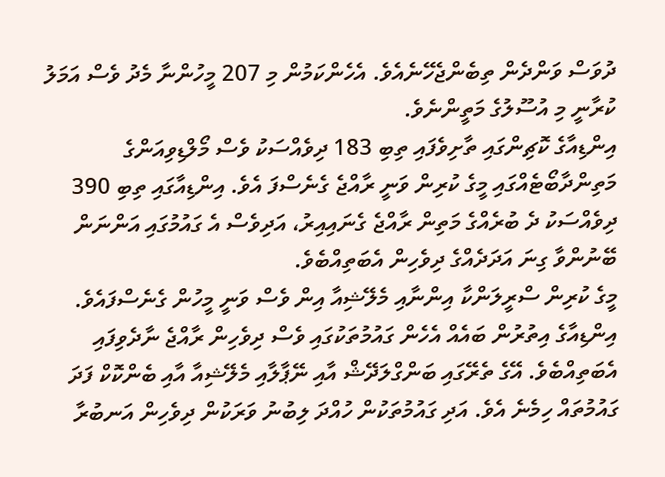ދުވަސް ވަންދެން ތިބެންޖެހޭނެއެވެ. އެހެންކަމުން މި 207 މީހުންނާ މެދު ވެސް އަމަލު ކުރާނީ މި އުސޫލުގެ މަތީންނެވެ.
އިންޑިއާގެ ކޮޗިންގައި ތާށިވެފައި ތިބި 183 ދިވެއްސަކު ވެސް މޯލްޑިވިއަންގެ މަތިންދާބޯޓެއްގައި މީގެ ކުރިން ވަނީ ރާއްޖެ ގެނެސްފަ އެވެ. އިންޑިއާގައި ތިބި 390 ދިވެއްސަކު ދެ ބުރެއްގެ މަތިން ރާއްޖެ ގެނައިއިރު، އަދިވެސް އެ ގައުމުގައި އަންނަން ބޭނުންވާ ގިނަ އަދަދެއްގެ ދިވެހިން އެބަތިއްބެވެ.
މީގެ ކުރިން ސްރީލަންކާ އިންނާއި މެލޭޝިއާ އިން ވެސް ވަނީ މީހުން ގެނެސްފައެވެ.
އިންޑިއާގެ އިތުރުން ބައެއް އެހެން ގައުމުތަކުގައި ވެސް ދިވެހިން ރާއްޖެ ނާދެވިފައި އެބަތިއްބެވެ. އޭގެ ތެރޭގައި ބަންގްލަދޭޝް އާއި ނޭޕާލާއި މެލޭޝިއާ އާއި ބެންކޮކް ފަދަ ގައުމުތައް ހިމެނެ އެވެ. އަދި ގައުމުތަކުން ހުއްދަ ލިބުނު ވަރަކުން ދިވެހިން އަނބުރާ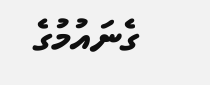ގެނައުމުގެ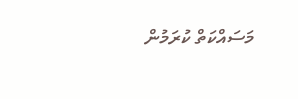މަސައްކަތް ކުރަމުން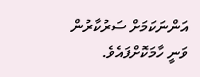އަންނަކަމަށް ސަރުކާރުން ވަނީ ހާމަކޮށްފައެވެ.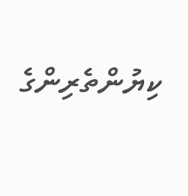ކިޔުންތެރިންގެ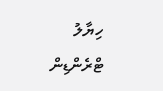ހިޔާލު
ޓްރެންޑިން